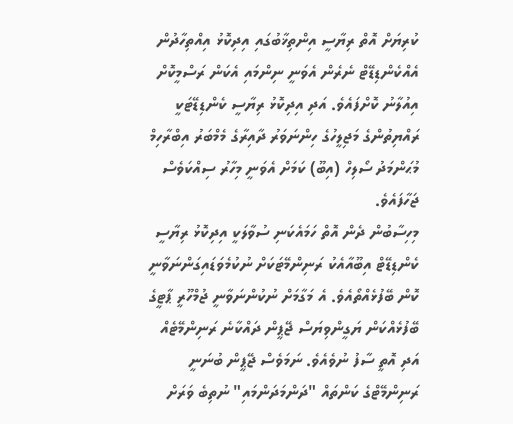ކުރިޔަށް އޮތް ރިޔާސީ އިންތިޚާބުގައި އިދިކޮޅު އިއްތިހާދުން އެއްކެންޑިޑޭޓް ނެރެން އެވަނީ ނިންމައި އެކަން ރަސްމީކޮށް އިއުލާނު ކޮށްފައެވެ. އަދި އިދިކޮޅު ރިޔާސީ ކެންޑިޑޭޓަކީ ރައްޔިތުންގެ މަޖިލީހުގެ ހިންނަވަރު ދާއިރާގެ މެމްބަރު އިބްރާހިމް މުޙަންމަދު ސޯލިހް (އިބޫ) ކަމަށް އެވަނީ މިހާރު ސިއްކަވެސް ޖަހާފައެވެ.
މިހިސާބުން ދެން އޮތް ހަމައެކަނި ސުވާލަކީ އިދިކޮޅު ރިޔާސީ ކެންޑިޑޭޓް އިބޫއާއެކު ރަނިންމޭޓަކަށް ނުކުމެވަޑައިގަންނަވާނީ ކޮން ބޭފުޅެއްތޯއެވެ. އެ މަގާމަށް ނުކުންނަވާނީ ޖުމްހޫރީ ޕާޓީގެ ބޭފުޅެއްކަން ޔަގީންވިޔަސް ޖޭޕީން ދައްކާނެ ރަނިންމޭޓެއް އަދި އޮތީ ސާފު ނުވެއެވެ. ނަމަވެސް ޖޭޕީން ބުނަނީ ރަނިންމޭޓްގެ ކަންތައް "ދަންމަދަންމައި" ނުތިބެ ވަރަށް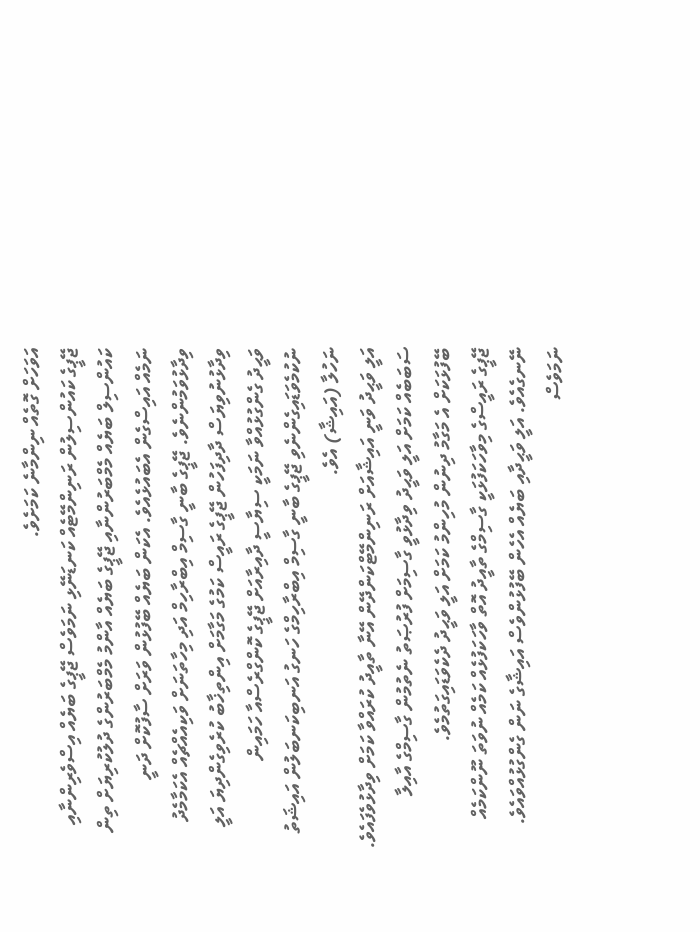އަވަހަށް ގޮތެއް ނިންމާނެ ކަމަށެވެ.
ޖޭޕީގެ ކައުންސިލުން ރަނިންމޭޓެއް ކަނޑަނޭޅި ނަމަވެސް ޖޭޕީގެ ބަޔެއް އިސްވެރިންނާއި ކައުންސިލް ބަޔެއް މެމްބަރުންނާއި ޖޭޕީގެ ބަޔެއް އާންމު މެމްބަރުންގެ ދުލުކުރިޔަށް ތިން ނަމެއް އައިސްގެން އެބައުޅެއެވެ. އެކަން ބަޔެއް ބޭފުޅުން ވަރަށް ސާފުކޮށް ދަނީ ވިދާޅުވަމުންނެވެ. ޖޭޕީގެ ބާނީ ގާސިމް އިބްރާހިމް އަދި މިހާތަނަށް ވަކިއެއްޗެއް އެކަމާމެދު ވިދާޅުނުވިޔަސް ދާދިފަހުން ޖޭޕީގެ ރައީސް ކަމުގެ މަގާމަށް އިންތިޚާބު ކުރެވިގެންދިޔަ އަލީ ވަޙީދު ގެންގުޅުއްވާ ނަމަކީ ސިޔާސީ ދާއިރާއަށް ޖޭޕީގެ ކޮންގްރެސްއާ ހަމައިން ނުކުމެވަޑައިގެންނެވި ޖޭޕީގެ ބާނީ ގާސިމް އިބްރާހިމްގެ ހަނގު އަނބިކަނބަލުން އައިޝަތު ނަހުލާ (އައިޝާ) އެވެ.
އަލީ ވަޙީދު ވަނީ އައިޝާއަށް ރަނިންމޭޓްކަންދޭން އޭނާ ތާއީދު ކުރައްވާ ކަމަށް ވިދާޅުވެފައެވެ. ސަބަބެއް ކަމަށް އަލީ ވަޙީދު ވިދާޅުވީ ގާސިމަށް ފުރުޞަތު ނެތުމުން ގާސިމްގެ އާއިލާ ބޭފުޅަކަށް އެ މަގާމު ދިނުން މުހިންމު ކަމަށް އަލީ ވަޙީދު ދެކެވަޑައިގަތުމެވެ.
ޖޭޕީގެ ރައީސްގެ މިވާހަކަފުޅަކީ ގާސިމްގެ ތާއީދު އޮތް ވާހަކަފުޅެއް ކަމެއް ނުވަތަ ނޫންކަމެއް ނޭނގެއެވެ. އަލީ ވަޙީދާއި ބަޔެއް އެހެން ބޭފުޅުންވެސް އައިޝާގެ ނަން ގެންގުޅުއްވައެވެ. ނަމަވެސް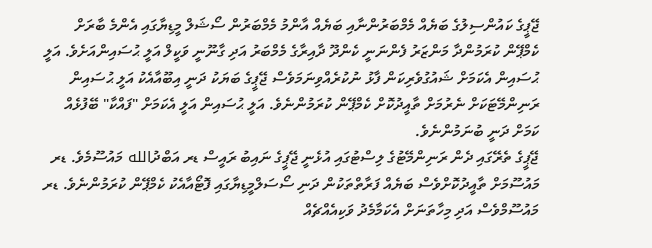ޖޭޕީގެ ކައުންސިލުގެ ބަޔެއް މެމްބަރުންނާއި ބަޔެއް އާންމު މެމްބަރުން ސޯޝަލް މީޑިޔާގައި އެންމެ ބާރަށް ކެމްޕޭން ކުރަމުންދާ މަންޒަރު ފެންނަނީ ކެންދޫ ދާއިރާގެ މެމްބަރު އަދި ގާނޫނީ ވަކީލް އަލީ ޙުސައިންއަށެވެ. އަލީ ޙުސައިން އެކަމަށް ޝައުގުވެރިކަން ފާޅު ނުކުރެއްވިނަމަވެސް ޖޭޕީގެ ބަޔަކު ދަނީ އިބޫއާއެކު އަލީ ޙުސައިން ރަނިންމޭޓަކަށް ނެރުމަށް ތާއީދުކޮށް ކެމްޕޭން ކުރަމުންނެވެ. އަލީ ޙުސައިން އަލީ އެކަމަށް "ފައްކާ" ބޭފުޅެއް ކަމަށް ދަނީ ބުނަމުންނެވެ.
ޖޭޕީގެ ތެރޭގައި ދެން ރަނިންމޭޓުގެ ލިސްޓުގައި އުޅެނީ ޖޭޕީގެ ނައިބު ރައީސް ޑރ އަބްދުالله މައުސޫމެވެ. ޑރ މައުސޫމަށް ތާއީދުކޮށްވެސް ބަޔެއް ފަރާތްތަކުން ދަނި ސޯސަލްމީޑިޔާގައި ފޮޓޯއާއެކު ކެމްޕޭން ކުރަމުންނެވެ. ޑރ މައުސޫމްވެސް އަދި މިހާތަނަށް އެކަމާމެދު ވަކިއެއްޗެއް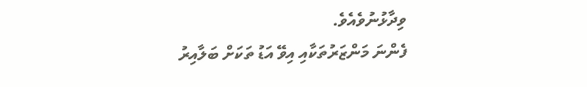ވިދާޅުނުވެއެވެ.
ފެންނަ މަންޒަރުތަކާއި އިވޭ އަޑު ތަކަށް ބަލާއިރު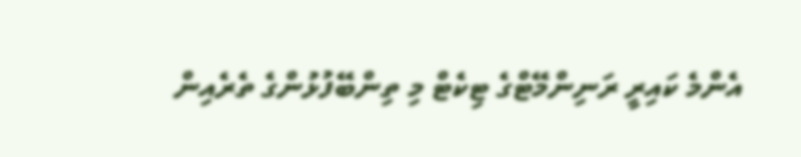އެންމެ ކައިރީ ރަނިންމޭޓްގެ ޓިކެޓް މި ތިންބޭފުޅުންގެ ތެރެއިން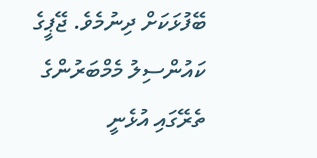ބޭފުޅަކަށް ދިނުމެވެ. ޖޭޕީގެ ކައުންސިލު މެމްބަރުންގެ ތެރޭގައި އުޅެނީ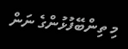މި ތިންބޭފުޅުންގެ ނަން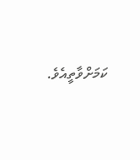ކަމަށްވާތީއެވެ.